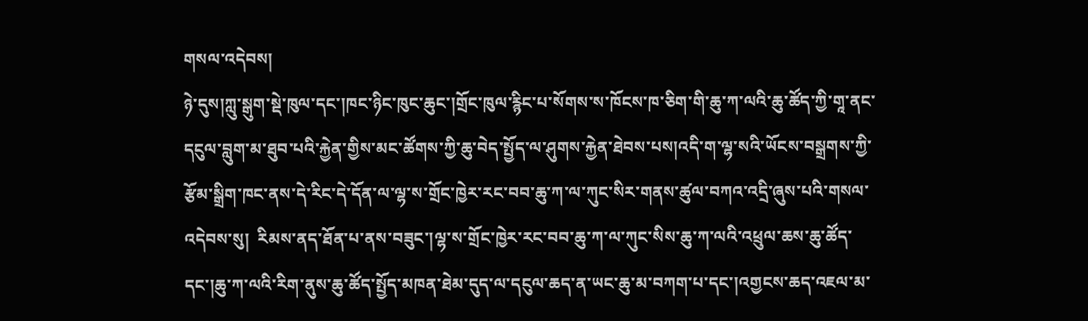གསལ་འདེབས།
ཉེ་དུས།ཀླུ་སྒུག་སྡེ་ཁུལ་དང་།ཁང་ཉིང་ཁུང་ཆུང་།གྲོང་ཁུལ་རྙིང་པ་སོགས་ས་ཁོངས་ཁ་ཅིག་གི་ཆུ་ཀ་ལའི་ཆུ་ཚོད་ཀྱི་གཱ་ནང་དངུལ་བླུག་མ་ཐུབ་པའི་རྐྱེན་གྱིས་མང་ཚོགས་ཀྱི་ཆུ་བེད་སྤྱོད་ལ་ཤུགས་རྐྱེན་ཐེབས་པས།འདི་ག་ལྷ་སའི་ཡོངས་བསྒྲགས་ཀྱི་རྩོམ་སྒྲིག་ཁང་ནས་དེ་རིང་དེ་དོན་ལ་ལྷ་ས་གྲོང་ཁྱེར་རང་བབ་ཆུ་ཀ་ལ་ཀུང་སིར་གནས་ཚུལ་བཀའ་འདྲི་ཞུས་པའི་གསལ་འདེབས་སུ།  རིམས་ནད་ཐོན་པ་ནས་བཟུང་།ལྷ་ས་གྲོང་ཁྱེར་རང་བབ་ཆུ་ཀ་ལ་ཀུང་སིས་ཆུ་ཀ་ལའི་འཕྲུལ་ཆས་ཆུ་ཚོད་དང་།ཆུ་ཀ་ལའི་རིག་ནུས་ཆུ་ཚོད་སྤྱོད་མཁན་ཐེམ་དུད་ལ་དངུལ་ཆད་ན་ཡང་ཆུ་མ་བཀག་པ་དང་།འགྱངས་ཆད་འཇལ་མ་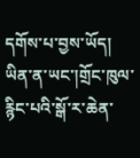དགོས་པ་བྱས་ཡོད།  ཡིན་ན་ཡང་།གྲོང་ཁུལ་རྙིང་པའི་སྒོ་ར་ཆེན་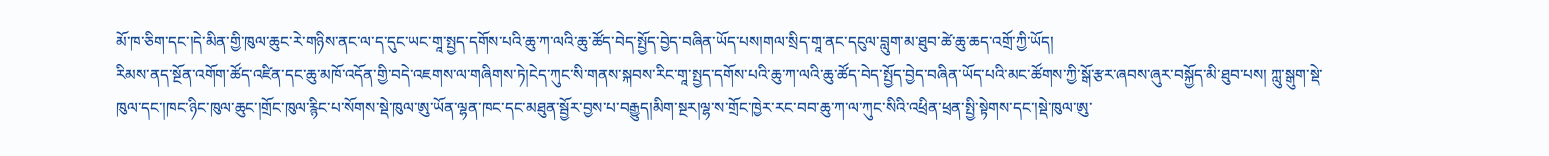མོ་ཁ་ཅིག་དང་།དེ་མིན་གྱི་ཁུལ་ཆུང་རེ་གཉིས་ནང་ལ་ད་དུང་ཡང་གཱ་སྤྱད་དགོས་པའི་ཆུ་ཀ་ལའི་ཆུ་ཚོད་བེད་སྤྱོད་བྱེད་བཞིན་ཡོད་པས།གལ་སྲིད་གཱ་ནང་དངུལ་བླུག་མ་ཐུབ་ཚེ་ཆུ་ཆད་འགྲོ་ཀྱི་ཡོད།
རིམས་ནད་སྔོན་འགོག་ཚོད་འཛིན་དང་ཆུ་མཁོ་འདོན་གྱི་བདེ་འཇགས་ལ་གཞིགས་ཏེ།ངེད་ཀུང་སི་གནས་སྐབས་རིང་གཱ་སྤྱད་དགོས་པའི་ཆུ་ཀ་ལའི་ཆུ་ཚོད་བེད་སྤྱོད་བྱེད་བཞིན་ཡོད་པའི་མང་ཚོགས་ཀྱི་སྒོ་རྩར་ཞབས་ཞུར་བསྐྱོད་མི་ཐུབ་པས། ཀླུ་སྒུག་སྡེ་ཁུལ་དང་།ཁང་ཉིང་ཁུལ་ཆུང་།གྲོང་ཁུལ་རྙིང་པ་སོགས་སྡེ་ཁུལ་ཨུ་ཡོན་ལྷན་ཁང་དང་མཐུན་སྦྱོར་བྱས་པ་བརྒྱུད།མིག་སྔར།ལྷ་ས་གྲོང་ཁྱེར་རང་བབ་ཆུ་ཀ་ལ་ཀུང་སིའི་འཕྲིན་ཕྲན་སྤྱི་སྟེགས་དང་།སྡེ་ཁུལ་ཨུ་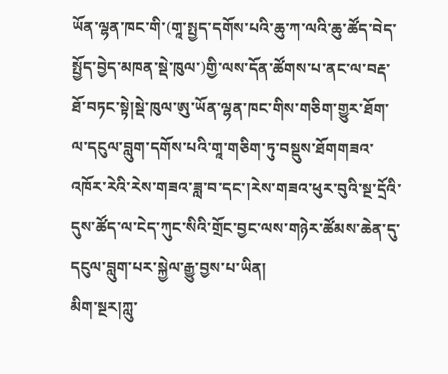ཡོན་ལྷན་ཁང་གི་(གཱ་སྤྱད་དགོས་པའི་ཆུ་ཀ་ལའི་ཆུ་ཚོད་བེད་སྤྱོད་བྱེད་མཁན་སྡེ་ཁུལ་)གྱི་ལས་དོན་ཚོགས་པ་ནང་ལ་བརྡ་ཐོ་བཏང་སྟེ།སྡེ་ཁུལ་ཨུ་ཡོན་ལྷན་ཁང་གིས་གཅིག་གྱུར་ཐོག་ལ་དངུལ་བླུག་དགོས་པའི་གཱ་གཅིག་ཏུ་བསྡུས་ཐོགགཟའ་འཁོར་རེའི་རེས་གཟའ་ཟླ་བ་དང་།རེས་གཟའ་ཕུར་བུའི་སྔ་དྲོའི་དུས་ཚོད་ལ་ངེད་ཀུང་སིའི་གྲོང་བྱང་ལས་གཉེར་ཚོམས་ཆེན་དུ་དངུལ་བླུག་པར་སྐྱེལ་རྒྱུ་བྱས་པ་ཡིན།
མིག་སྔར།ཀླུ་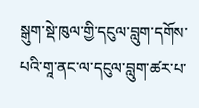སྒུག་སྡེ་ཁུལ་གྱི་དངུལ་བླུག་དགོས་པའི་གཱ་ནང་ལ་དངུལ་བླུག་ཚར་པ་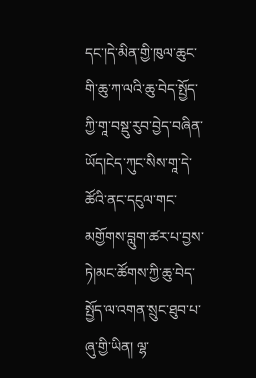དང་།དེ་མིན་གྱི་ཁུལ་ཆུང་གི་ཆུ་ཀ་ལའི་ཆུ་བེད་སྤྱོད་ཀྱི་གཱ་བསྡུ་རུབ་བྱེད་བཞིན་ཡོད།ངེད་ཀུང་སིས་གཱ་དེ་ཚོའི་ནང་དངུལ་གང་མགྱོགས་བླུག་ཚར་པ་བྱས་ཏེ།མང་ཚོགས་ཀྱི་ཆུ་བེད་སྤྱོད་ལ་འགན་སྲུང་ཐུབ་པ་ཞུ་གྱི་ཡིན། ལྷ་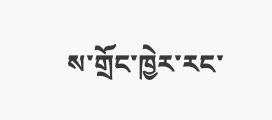ས་གྲོང་ཁྱེར་རང་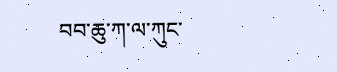བབ་ཆུ་ཀ་ལ་ཀུང་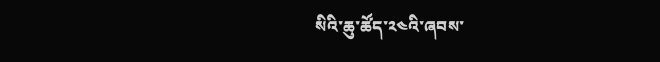སིའི་ཆུ་ཚོད་༢༤འི་ཞབས་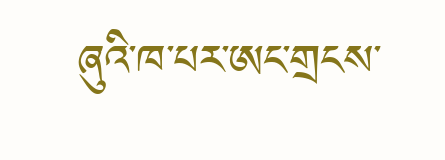ཞུའི་ཁ་པར་ཨང་གྲངས་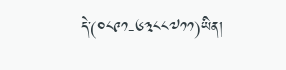དེ་(༠༨༩༡-༦༣༨༨༧༡༡)ཡིན།